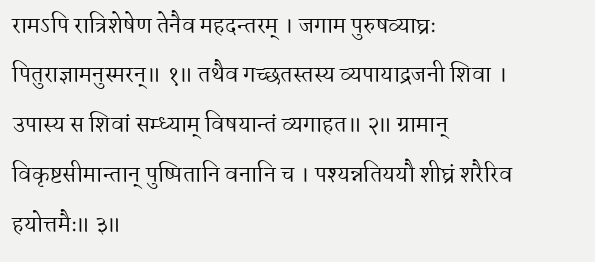रामऽपि रात्रिशेषेण तेनैव महदन्तरम् । जगाम पुरुषव्याघ्रः पितुराज्ञामनुस्मरन्॥ १॥ तथैव गच्छतस्तस्य व्यपायाद्रजनी शिवा । उपास्य स शिवां सम्ध्याम् विषयान्तं व्यगाहत॥ २॥ ग्रामान् विकृष्टसीमान्तान् पुष्पितानि वनानि च । पश्यन्नतिययौ शीघ्रं शरैरिव हयोत्तमैः॥ ३॥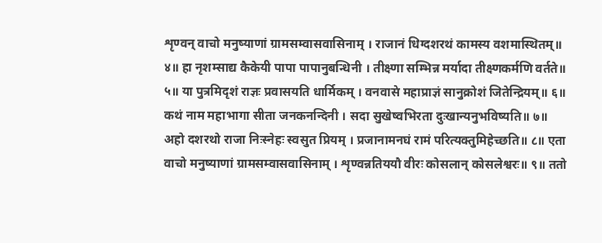शृण्वन् वाचो मनुष्याणां ग्रामसम्वासवासिनाम् । राजानं धिग्दशरथं कामस्य वशमास्थितम्॥ ४॥ हा नृशम्साद्य कैकेयी पापा पापानुबन्धिनी । तीक्ष्णा सम्भिन्न मर्यादा तीक्ष्णकर्मणि वर्तते॥ ५॥ या पुत्रमिदृशं राज्ञः प्रवासयति धार्मिकम् । वनवासे महाप्राज्ञं सानुक्रोशं जितेन्द्रियम्॥ ६॥ कथं नाम महाभागा सीता जनकनन्दिनी । सदा सुखेष्वभिरता दुःखान्यनुभविष्यति॥ ७॥ अहो दशरथो राजा निःस्नेहः स्वसुत प्रियम् । प्रजानामनघं रामं परित्यक्तुमिहेच्छति॥ ८॥ एता वाचो मनुष्याणां ग्रामसम्वासवासिनाम् । शृण्वन्नतिययौ वीरः कोसलान् कोसलेश्वरः॥ ९॥ ततो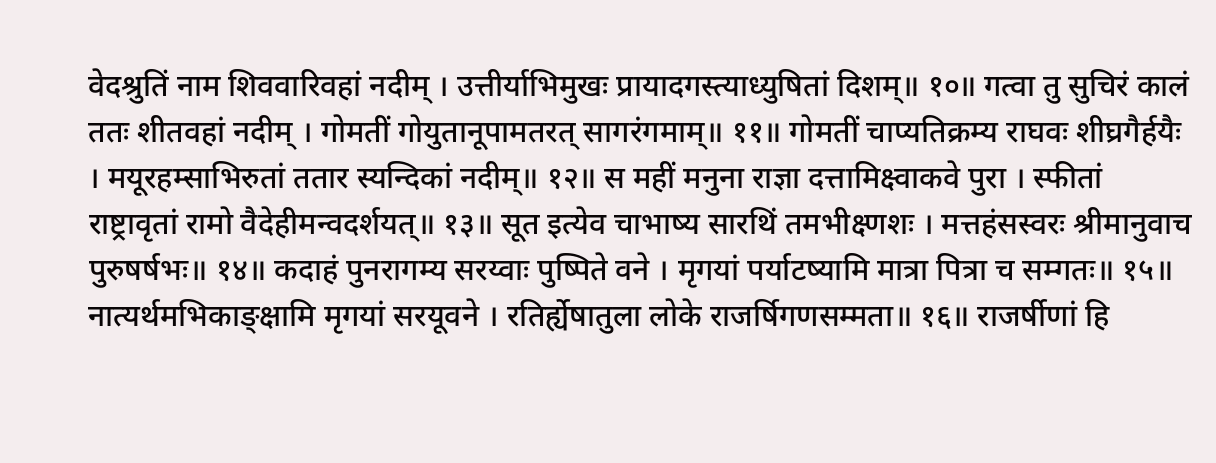वेदश्रुतिं नाम शिववारिवहां नदीम् । उत्तीर्याभिमुखः प्रायादगस्त्याध्युषितां दिशम्॥ १०॥ गत्वा तु सुचिरं कालं ततः शीतवहां नदीम् । गोमतीं गोयुतानूपामतरत् सागरंगमाम्॥ ११॥ गोमतीं चाप्यतिक्रम्य राघवः शीघ्रगैर्हयैः । मयूरहम्साभिरुतां ततार स्यन्दिकां नदीम्॥ १२॥ स महीं मनुना राज्ञा दत्तामिक्ष्वाकवे पुरा । स्फीतां राष्ट्रावृतां रामो वैदेहीमन्वदर्शयत्॥ १३॥ सूत इत्येव चाभाष्य सारथिं तमभीक्ष्णशः । मत्तहंसस्वरः श्रीमानुवाच पुरुषर्षभः॥ १४॥ कदाहं पुनरागम्य सरय्वाः पुष्पिते वने । मृगयां पर्याटष्यामि मात्रा पित्रा च सम्गतः॥ १५॥ नात्यर्थमभिकाङ्क्षामि मृगयां सरयूवने । रतिर्ह्येषातुला लोके राजर्षिगणसम्मता॥ १६॥ राजर्षीणां हि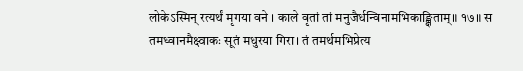लोकेऽस्मिन् रत्यर्थं मृगया वने । काले वृतां तां मनुजैर्धन्विनामभिकाङ्क्षिताम्॥ १७॥ स तमध्वानमैक्ष्वाकः सूतं मधुरया गिरा। तं तमर्थमभिप्रेत्य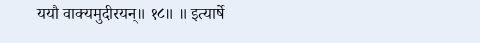ययौ वाक्यमुदीरयन्॥ १८॥ ॥ इत्यार्षे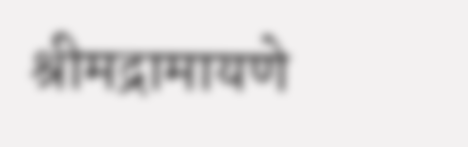श्रीमद्रामायणे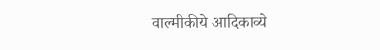वाल्मीकीये आदिकाव्ये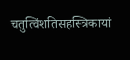चतुत्विंशतिसहस्त्रिकायां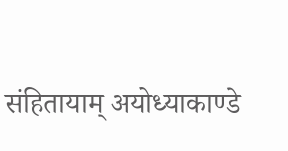संहितायाम् अयोध्याकाण्डे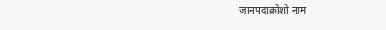जानपदाक्रोशो नाम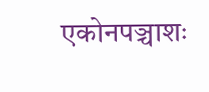एकोनपञ्चाशः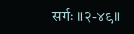सर्गः ॥२-४९॥